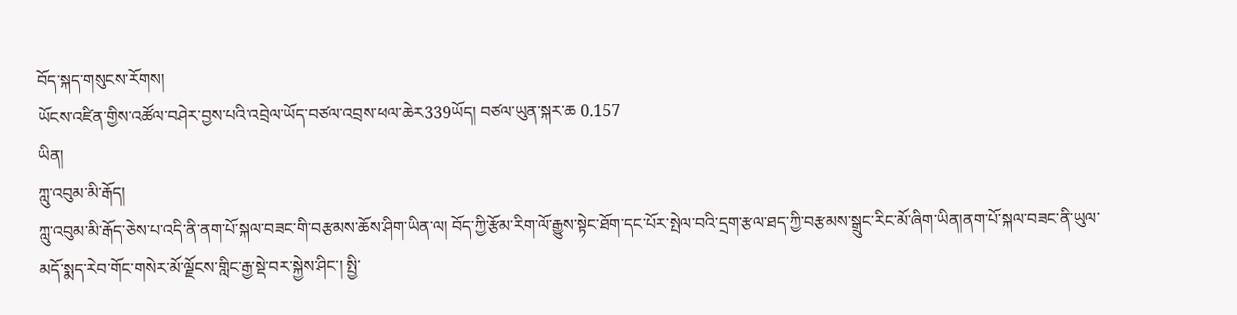བོད་སྐད་གསུངས་རོགས།
ཡོངས་འཛིན་གྱིས་འཚོལ་བཤེར་བྱས་པའི་འབྲེལ་ཡོད་བཙལ་འབྲས་ཕལ་ཆེར339ཡོད། བཙལ་ཡུན་སྐར་ཆ 0.157
ཡིན།
ཀླུ་འབུམ་མི་རྒོད།
ཀླུ་འབུམ་མི་རྒོད་ཅེས་པ་འདི་ནི་ནག་པོ་སྐལ་བཟང་གི་བརྩམས་ཆོས་ཤིག་ཡིན་ལ། བོད་ཀྱི་རྩོམ་རིག་ལོ་རྒྱུས་སྟེང་ཐོག་དང་པོར་སྤེལ་བའི་དྲག་རྩལ་ཐད་ཀྱི་བརྩམས་སྒྲུང་རིང་མོ་ཞིག་ཡིན།ནག་པོ་སྐལ་བཟང་ནི་ཡུལ་མདོ་སྨད་རེབ་གོང་གསེར་མོ་ལྗོངས་གླིང་རྒྱ་སྡེ་བར་སྐྱེས་ཤིང་། སྤྱི་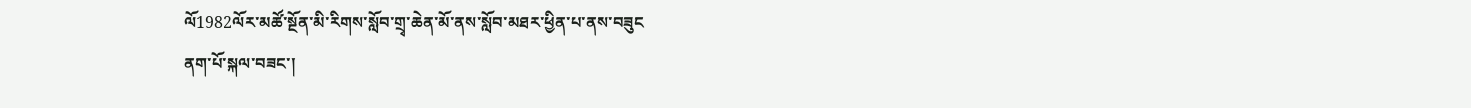ལོ1982ལོར་མཚོ་སྔོན་མི་རིགས་སློབ་གྲྭ་ཆེན་མོ་ནས་སློབ་མཐར་ཕྱིན་པ་ནས་བཟུང
ནག་པོ་སྐལ་བཟང་།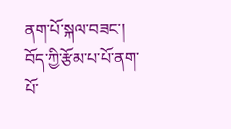ནག་པོ་སྐལ་བཟང་། བོད་ཀྱི་རྩོམ་པ་པོ་ནག་པོ་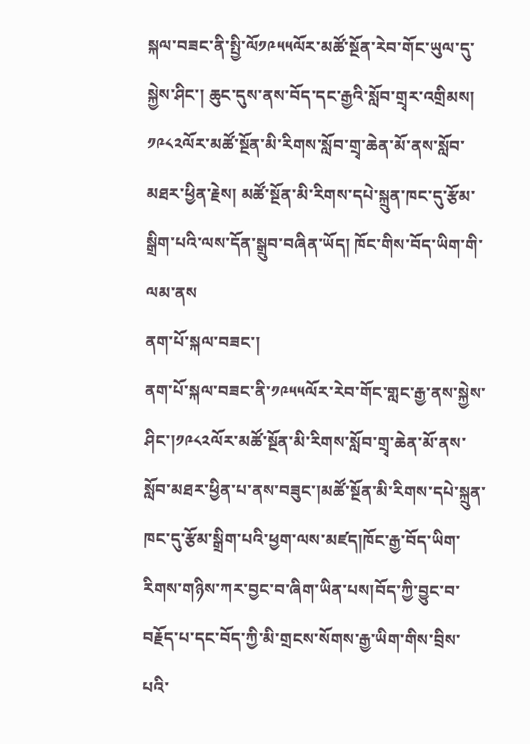སྐལ་བཟང་ནི་སྤྱི་ལོ༡༩༥༥ལོར་མཚོ་སྔོན་རེབ་གོང་ཡུལ་དུ་སྐྱེས་ཤིང་། ཆུང་དུས་ནས་བོད་དང་རྒྱའི་སློབ་གྲྭར་འགྲིམས། ༡༩༨༢ལོར་མཚོ་སྔོན་མི་རིགས་སློབ་གྲྭ་ཆེན་མོ་ནས་སློབ་མཐར་ཕྱིན་རྗེས། མཚོ་སྔོན་མི་རིགས་དཔེ་སྐྲུན་ཁང་དུ་རྩོམ་སྒྲིག་པའི་ལས་དོན་སྒྲུབ་བཞིན་ཡོད། ཁོང་གིས་བོད་ཡིག་གི་ལམ་ནས
ནག་པོ་སྐལ་བཟང་།
ནག་པོ་སྐལ་བཟང་ནི་༡༩༥༥ལོར་རེབ་གོང་གླང་རྒྱ་ནས་སྐྱེས་ཤིང་།༡༩༨༢ལོར་མཚོ་སྔོན་མི་རིགས་སློབ་གྲྭ་ཆེན་མོ་ནས་སློབ་མཐར་ཕྱིན་པ་ནས་བཟུང་།མཚོ་སྔོན་མི་རིགས་དཔེ་སྐྲུན་ཁང་དུ་རྩོམ་སྒྲིག་པའི་ཕྱག་ལས་མཛད།ཁོང་རྒྱ་བོད་ཡིག་རིགས་གཉིས་ཀར་བྱང་བ་ཞིག་ཡིན་པས།བོད་ཀྱི་བྱུང་བ་བརྗོད་པ་དང་བོད་ཀྱི་མི་གྲངས་སོགས་རྒྱ་ཡིག་གིས་བྲིས་པའི་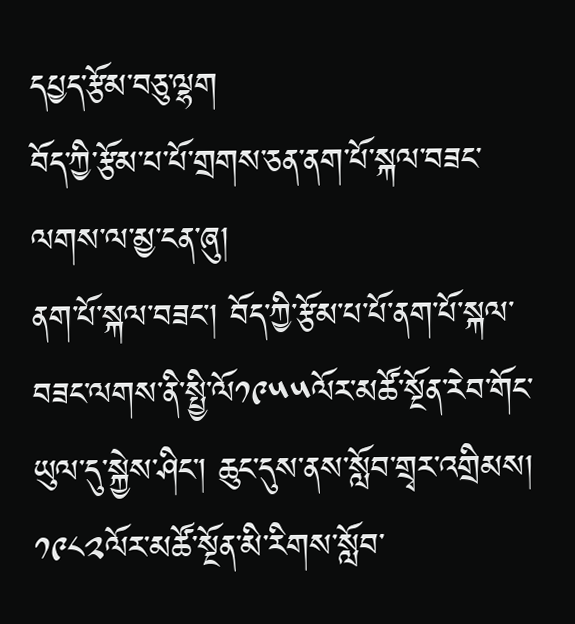དཔྱད་རྩོམ་བཅུ་ལྷག
བོད་ཀྱི་རྩོམ་པ་པོ་གྲགས་ཅན་ནག་པོ་སྐལ་བཟང་ལགས་ལ་མྱ་ངན་ཞུ།
ནག་པོ་སྐལ་བཟང་། བོད་ཀྱི་རྩོམ་པ་པོ་ནག་པོ་སྐལ་བཟང་ལགས་ནི་སྤྱི་ལོ༡༩༥༥ལོར་མཚོ་སྔོན་རེབ་གོང་ཡུལ་དུ་སྐྱེས་ཤིང་། ཆུང་དུས་ནས་སློབ་གྲྭར་འགྲིམས། ༡༩༨༢ལོར་མཚོ་སྔོན་མི་རིགས་སློབ་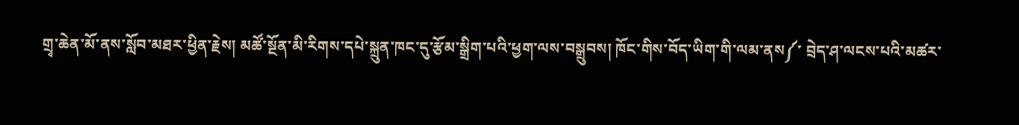གྲྭ་ཆེན་མོ་ནས་སློབ་མཐར་ཕྱིན་རྗེས། མཚོ་སྔོན་མི་རིགས་དཔེ་སྐྲུན་ཁང་དུ་རྩོམ་སྒྲིག་པའི་ཕྱག་ལས་བསྒྲུབས། ཁོང་གིས་བོད་ཡིག་གི་ལམ་ནས༼་ བྲེད་ཤ་ལངས་པའི་མཚར་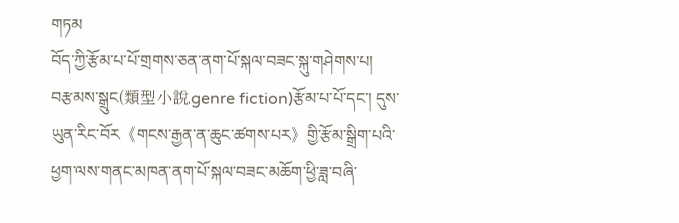གཏམ
བོད་ཀྱི་རྩོམ་པ་པོ་གྲགས་ཅན་ནག་པོ་སྐལ་བཟང་སྐུ་གཤེགས་པ།
བརྩམས་སྒྲུང(類型小說,genre fiction)རྩོམ་པ་པོ་དང་། དུས་ཡུན་རིང་བོར《གངས་རྒྱན་ན་ཆུང་ཚགས་པར》གྱི་རྩོམ་སྒྲིག་པའི་ཕྱག་ལས་གནང་མཁན་ནག་པོ་སྐལ་བཟང་མཆོག་ཕྱི་ཟླ་བཞི་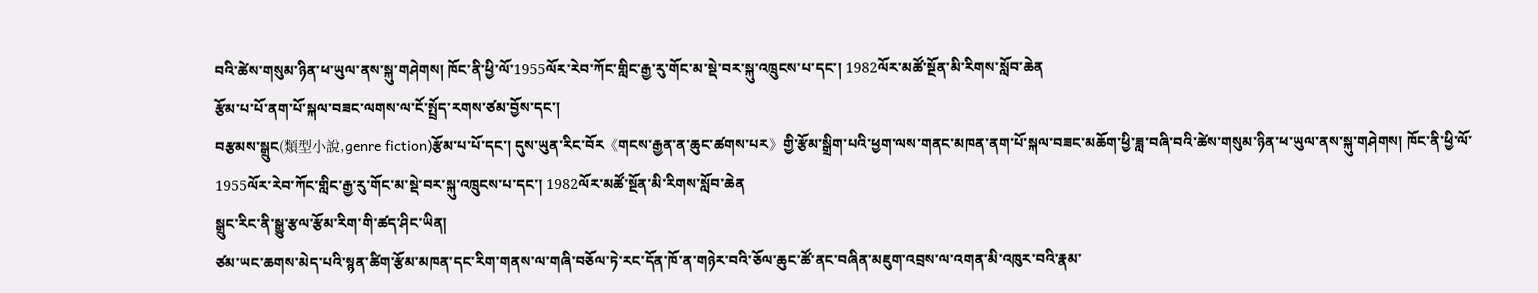བའི་ཚེས་གསུམ་ཉིན་ཕ་ཡུལ་ནས་སྐུ་གཤེགས། ཁོང་ནི་ཕྱི་ལོ་1955ལོར་རེབ་ཀོང་གླིང་རྒྱ་རུ་གོང་མ་སྡེ་བར་སྐུ་འཁྲུངས་པ་དང་། 1982ལོར་མཚོ་སྔོན་མི་རིགས་སློབ་ཆེན
རྩོམ་པ་པོ་ནག་པོ་སྐལ་བཟང་ལགས་ལ་ངོ་སྤྲོད་རགས་ཙམ་བྱོས་དང་།
བརྩམས་སྒྲུང(類型小說,genre fiction)རྩོམ་པ་པོ་དང་། དུས་ཡུན་རིང་བོར《གངས་རྒྱན་ན་ཆུང་ཚགས་པར》གྱི་རྩོམ་སྒྲིག་པའི་ཕྱག་ལས་གནང་མཁན་ནག་པོ་སྐལ་བཟང་མཆོག་ཕྱི་ཟླ་བཞི་བའི་ཚེས་གསུམ་ཉིན་ཕ་ཡུལ་ནས་སྐུ་གཤེགས། ཁོང་ནི་ཕྱི་ལོ་1955ལོར་རེབ་ཀོང་གླིང་རྒྱ་རུ་གོང་མ་སྡེ་བར་སྐུ་འཁྲུངས་པ་དང་། 1982ལོར་མཚོ་སྔོན་མི་རིགས་སློབ་ཆེན
སྒྲུང་རིང་ནི་སྒྱུ་རྩལ་རྩོམ་རིག་གི་ཚད་ཤིང་ཡིན།
ཙམ་ཡང་ཆགས་མེད་པའི་སྙན་ཚིག་རྩོམ་མཁན་དང་རིག་གནས་ལ་གཞི་བཅོལ་ཏེ་རང་དོན་ཁོ་ན་གཉེར་བའི་ཅོལ་ཆུང་ཚོ་ནང་བཞིན་མཇུག་འབྲས་ལ་འགན་མི་འཁུར་བའི་རྣམ་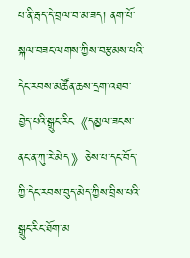པ་ནི་རྦད་དེ་བྲལ་བ་མ་ཟད། ནག་པོ་སྐལ་བཟང་ལགས་ཀྱིས་བརྩམས་པའི་དེང་རབས་མཚོན་ཆས་དྲག་འཐབ་བྱེད་པའི་སྒྲུང་རིང《དམྱལ་ཟངས་ནང་ན་ཀུ་རེ་མེད》ཅེས་པ་དང་བོད་ཀྱི་དེང་རབས་བུད་མེད་ཀྱིས་བྲིས་པའི་སྒྲུང་རིང་ཐོག་མ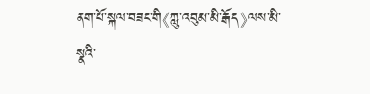ནག་པོ་སྐལ་བཟང་གི《ཀླུ་འབུམ་མི་རྒོད》ལས་མི་སྣའི་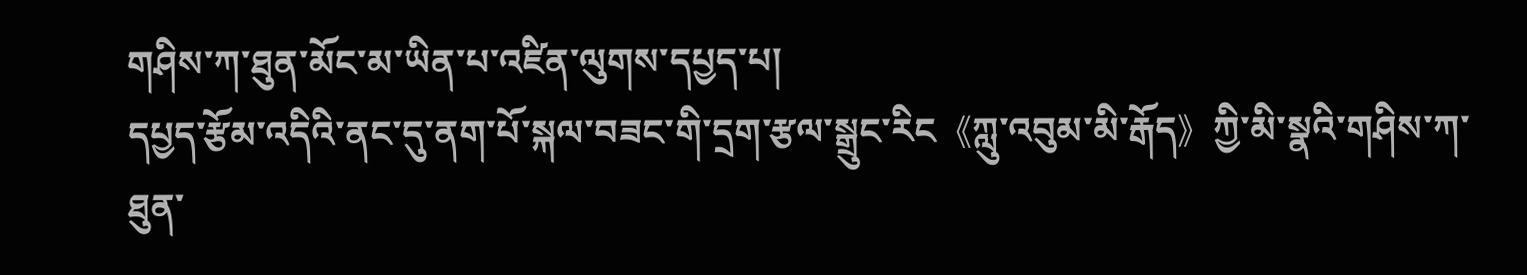གཤིས་ཀ་ཐུན་མོང་མ་ཡིན་པ་འཛིན་ལུགས་དཔྱད་པ།
དཔྱད་རྩོམ་འདིའི་ནང་དུ་ནག་པོ་སྐལ་བཟང་གི་དྲག་རྩལ་སྒྲུང་རིང《ཀླུ་འབུམ་མི་རྒོད》ཀྱི་མི་སྣའི་གཤིས་ཀ་ཐུན་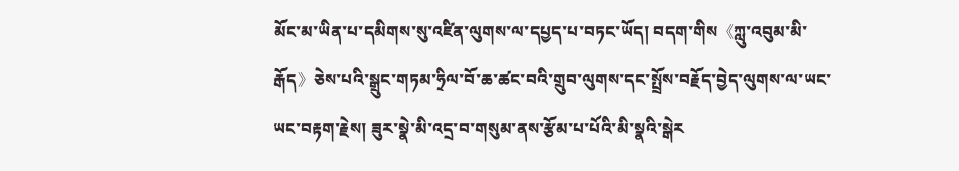མོང་མ་ཡིན་པ་དམིགས་སུ་འཛིན་ལུགས་ལ་དཔྱད་པ་བཏང་ཡོད། བདག་གིས《ཀླུ་འབུམ་མི་རྒོད》ཅེས་པའི་སྒྲུང་གཏམ་ཧྲིལ་བོ་ཆ་ཚང་བའི་གྲུབ་ལུགས་དང་སྤྲོས་བརྗོད་བྱེད་ལུགས་ལ་ཡང་ཡང་བརྟག་རྗེས། ཟུར་སྣེ་མི་འདྲ་བ་གསུམ་ནས་རྩོམ་པ་པོའི་མི་སྣའི་སྒེར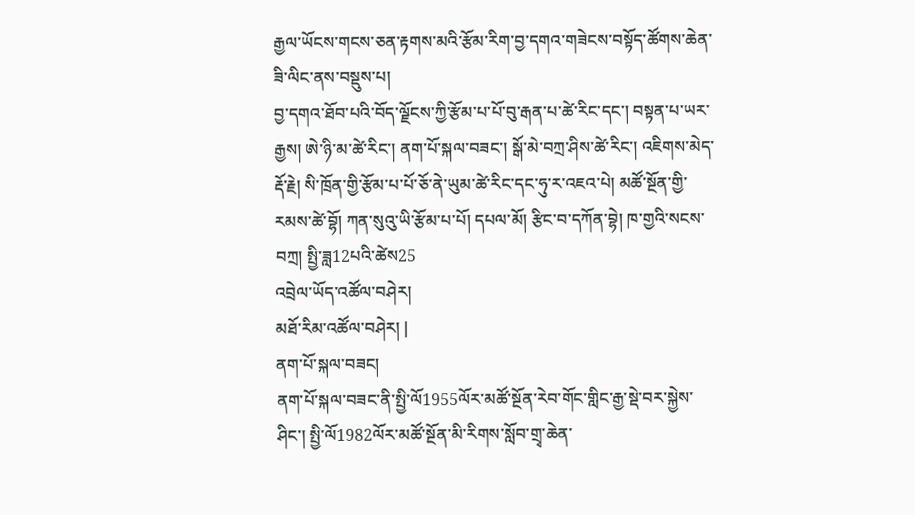རྒྱལ་ཡོངས་གངས་ཅན་རྟགས་མའི་རྩོམ་རིག་བྱ་དགའ་གཟེངས་བསྟོད་ཚོགས་ཆེན་ཟི་ལིང་ནས་བསྡུས་པ།
བྱ་དགའ་ཐོབ་པའི་བོད་ལྗོངས་ཀྱི་རྩོམ་པ་པོ་བུ་རྒན་པ་ཚེ་རིང་དང་། བསྟན་པ་ཡར་རྒྱས། ཨེ་ཉི་མ་ཚེ་རིང་། ནག་པོ་སྐལ་བཟང་། སྒོ་མེ་བཀྲ་ཤིས་ཚེ་རིང་། འཇིགས་མེད་རྡོ་རྗེ། སི་ཁྲོན་གྱི་རྩོམ་པ་པོ་ཅོ་ནེ་ཡུམ་ཚེ་རིང་དང་ཧུ་ར་འཇའ་པེ། མཚོ་སྔོན་གྱི་རམས་ཚེ་བྷོ། ཀན་སུའུ་ཡི་རྩོམ་པ་པོ། དཔལ་མོ། རྩིང་བ་དཀོན་བྷེ། ཁ་གྱའི་སངས་བཀྲ། སྤྱི་ཟླ12པའི་ཚེས25
འབྲེལ་ཡོད་འཚོལ་བཤེར།
མཐོ་རིམ་འཚོལ་བཤེར། |
ནག་པོ་སྐལ་བཟང།
ནག་པོ་སྐལ་བཟང་ནི་སྤྱི་ལོ1955ལོར་མཚོ་སྔོན་རེབ་གོང་གླིང་རྒྱ་སྡེ་བར་སྐྱེས་ཤིང་། སྤྱི་ལོ1982ལོར་མཚོ་སྔོན་མི་རིགས་སློབ་གྲྭ་ཆེན་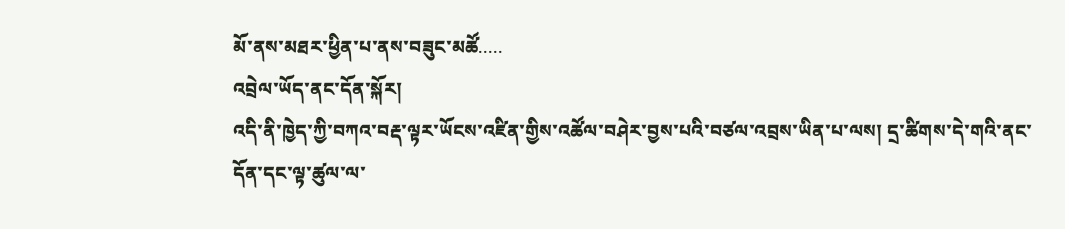མོ་ནས་མཐར་ཕྱིན་པ་ནས་བཟུང་མཚོ.....
འབྲེལ་ཡོད་ནང་དོན་སྐོར།
འདི་ནི་ཁྱེད་ཀྱི་བཀའ་བརྡ་ལྟར་ཡོངས་འཛིན་གྱིས་འཚོལ་བཤེར་བྱས་པའི་བཙལ་འབྲས་ཡིན་པ་ལས། དྲ་ཚིགས་དེ་གའི་ནང་དོན་དང་ལྟ་ཚུལ་ལ་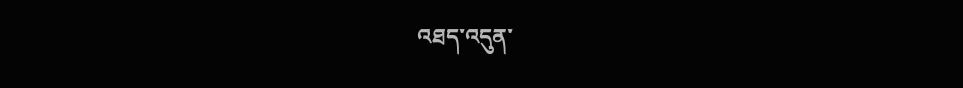འཐད་འདུན་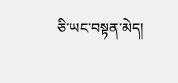ཅི་ཡང་བསྟན་མེད།